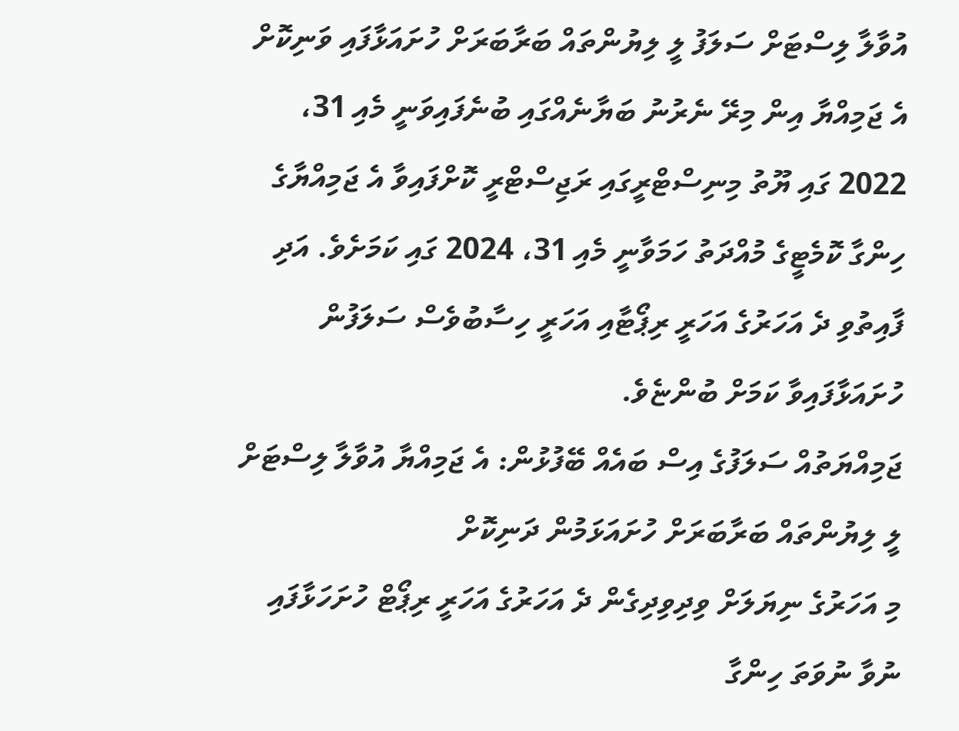އުވާލާ ލިސްޓަށް ސަލަފު ލީ ލިޔުންތައް ބަރާބަރަށް ހުށައަޅާފައި ވަނިކޮށް
އެ ޖަމިއްޔާ އިން މިރޭ ނެރުނު ބަޔާނެއްގައި ބުނެފައިވަނީ މެއި 31، 2022 ގައި ޔޫތު މިނިސްޓްރީގައި ރަޖިސްޓްރީ ކޮށްފައިވާ އެ ޖަމިއްޔާގެ ހިންގާ ކޮމެޓީގެ މުއްދަތު ހަމަވާނީ މެއި 31، 2024 ގައި ކަމަށެވެ. އަދި ފާއިތުވި ދެ އަހަރުގެ އަހަރީ ރިޕޯޓާއި އަހަރީ ހިސާބުވެސް ސަލަފުން ހުށައަޅާފައިވާ ކަމަށް ބުންޏެވެ.
ޖަމިއްޔަތުއް ސަލަފުގެ އިސް ބައެއް ބޭފުޅުން: އެ ޖަމިއްޔާ އުވާލާ ލިސްޓަށް ލީ ލިޔުންތައް ބަރާބަރަށް ހުށައަޅަމުން ދަނިކޮށް
މި އަހަރުގެ ނިޔަލަށް ވިދިވިދިގެން ދެ އަހަރުގެ އަހަރީ ރިޕޯޓް ހުށަހަޅާފައި ނުވާ ނުވަތަ ހިންގާ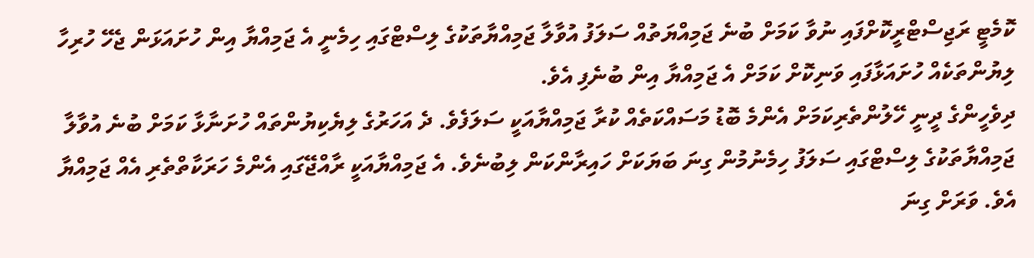ކޮމެޓީ ރަޖިސްޓްރީކޮށްފައި ނުވާ ކަމަށް ބުނެ ޖަމިއްޔަތުއް ސަލަފު އުވާލާ ޖަމިއްޔާތަކުގެ ލިސްޓްގައި ހިމެނީ އެ ޖަމިއްޔާ އިން ހުށައަޅަން ޖެހޭ ހުރިހާ ލިޔުންތަކެއް ހުށައަޅާފައި ވަނިކޮށް ކަމަށް އެ ޖަމިއްޔާ އިން ބުނެފި އެވެ.
ދިވެހީންގެ ދީނީ ހޭލުންތެރިކަމަށް އެންމެ ބޮޑު މަސައްކަތެއް ކުރާ ޖަމިއްޔާއަކީ ސަލަފެވެ. ދެ އަހަރުގެ ލިޔެކިޔުންތައް ހުށަނާޅާ ކަމަށް ބުނެ އުވާލާ ޖަމިއްޔާތަކުގެ ލިސްޓްގައި ސަލަފު ހިމެނުމުން ގިނަ ބަޔަކަށް ހައިރާންކަން ލިބުނެވެ. އެ ޖަމިއްޔާއަކީ ރާއްޖޭގައި އެންމެ ހަރަކާތްތެރި އެއް ޖަމިއްޔާ އެވެ. ވަރަށް ގިނަ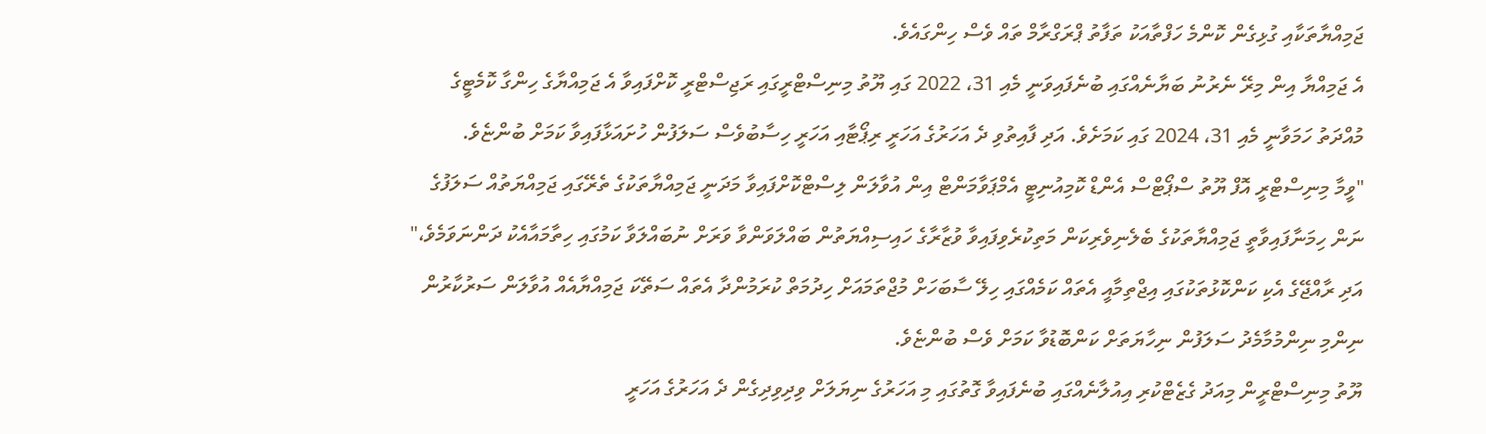ޖަމިއްޔާތަކާއި ގުޅިގެން ކޮންމެ ހަފްތާއަކު ތަފާތު ޕްރަގްރާމް ތައް ވެސް ހިންގައެވެ.
އެ ޖަމިއްޔާ އިން މިރޭ ނެރުނު ބަޔާނެއްގައި ބުނެފައިވަނީ މެއި 31، 2022 ގައި ޔޫތު މިނިސްޓްރީގައި ރަޖިސްޓްރީ ކޮށްފައިވާ އެ ޖަމިއްޔާގެ ހިންގާ ކޮމެޓީގެ މުއްދަތު ހަމަވާނީ މެއި 31، 2024 ގައި ކަމަށެވެ. އަދި ފާއިތުވި ދެ އަހަރުގެ އަހަރީ ރިޕޯޓާއި އަހަރީ ހިސާބުވެސް ސަލަފުން ހުށައަޅާފައިވާ ކަމަށް ބުންޏެވެ.
"ވީމާ މިނިސްޓްރީ އޮފް ޔޫތު ސްޕޯޓްސް އެންޑް ކޮމިއުނިޓީ އެމްޕަވާމަންޓް އިން އުވާލަން ލިސްޓްކޮށްފައިވާ މަދަނީ ޖަމިއްޔާތަކުގެ ތެރޭގައި ޖަމިއްޔަތުއް ސަލަފުގެ ނަން ހިމަނާފައިވާތީ ޖަމިއްޔާތަކުގެ ބެލެނިވެރިކަން މަތިކުރެވިފައިވާ ވުޒާރާގެ ހައިސިއްޔަތުން ބައްލަވަންވާ ވަރަށް ނުބައްލަވާ ކަމުގައި ހިތާމައާއެކު ދަންނަވަމެވެ،"
އަދި ރާއްޖޭގެ އެކި ކަންކޮޅުތަކުގައި އިޖްތިމާއީ އެތައް ކަމެއްގައި ހިލޭ ސާބަހަށް މުޖްތަމައަށް ހިދުމަތް ކުރަމުންދާ އެތައް ސަތޭކަ ޖަމިއްޔާއެއް އުވާލަން ސަރުކާރުން ނިންމި ނިންމުމާމެދު ސަލަފުން ނިހާޔަތަށް ކަންބޮޑުވާ ކަމަށް ވެސް ބުންޏެވެ.
ޔޫތު މިނިސްޓްރީން މިއަދު ގެޒެޓްކުރި އިއުލާނެއްގައި ބުނެފައިވާ ގޮތުގައި މި އަހަރުގެ ނިޔަލަށް ވިދިވިދިގެން ދެ އަހަރުގެ އަހަރީ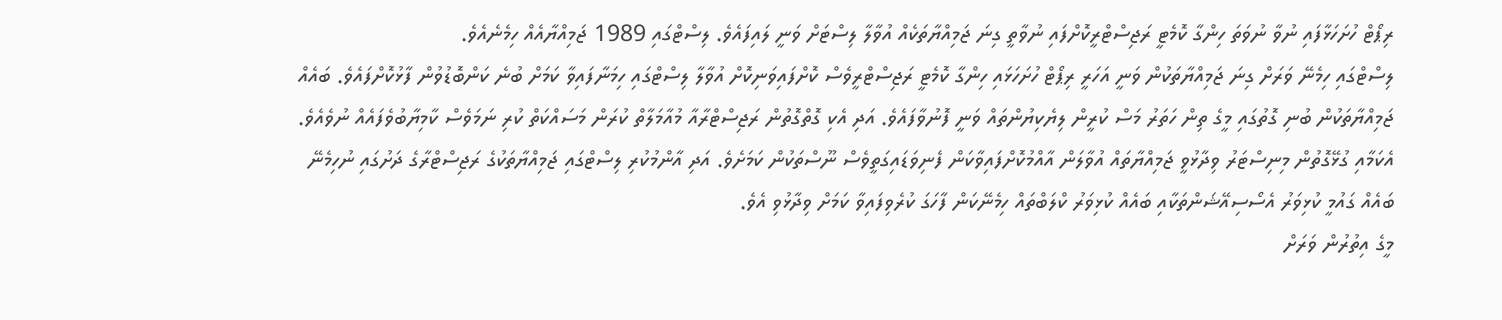ރިޕޯޓް ހުށަހަޅާފައި ނުވާ ނުވަތަ ހިންގާ ކޮމެޓީ ރަޖިސްޓްރީކޮށްފައި ނުވާތީ ގިނަ ޖަމިއްޔާތަކެއް އުވާލާ ލިސްޓަށް ވަނީ ލައިފައެވެ. ލިސްޓްގައި 1989 ޖަމިއްޔާއެއް ހިމެނެއެވެ.
ލިސްޓްގައި ހިމެނޭ ވަރަށް ގިނަ ޖަމިއްޔާތަކުން ވަނީ އަހަރީ ރިޕޯޓް ހުށަހަޅައި ހިންގާ ކޮމެޓީ ރަޖިސްޓްރީވެސް ކޮށްފައިވަނިކޮށް އުވާލާ ލިސްޓްގައި ހިމަނާފައިވާ ކަމަށް ބުނެ ކަންބޮޑުވުން ފާޅުކޮށްފައެވެ. ބައެއް ޖަމިއްޔާތަކުން ބުނި ގޮތުގައި މީގެ ތިން ހަތަރު މަސް ކުރީން ލިޔެކިޔުންތައް ވަނީ ފޮނުވާފައެވެ. އަދި އެކި ގޮތްގޮތުން ރަޖިސްޓްރާއާ މުއާމަލާތް ކުރަން މަސައްކަތް ކުރި ނަމަވެސް ކާމިޔާބުވެފައެއް ނުވެއެވެ.
އެކަމާއި ގުޅޭގޮތުން މިނިސްޓަރު ވިދާޅުވީ ޖަމިއްޔާތައް އުވާލަން އާއްމުކޮށްފައިވާކަން ފެނިވަޑައިގަތީވެސް ނޫސްތަކުން ކަމަށެވެ. އަދި އާންމުކުރި ލިސްޓްގައި ޖަމިއްޔާތަކުގެ ރަޖިސްޓްރާގެ ދަށުގައި ނުހިމެނޭ ބައެއް ގައުމީ ކުޅިވަރު އެސޯސިއޭޝަންތަކާއި ބައެއް ކުޅިވަރު ކްލަބްތައް ހިމެނޭކަން ފާހަގަ ކުރެވިފައިވާ ކަމަށް ވިދާޅުވި އެވެ.
މީގެ އިތުރުން ވަރަށް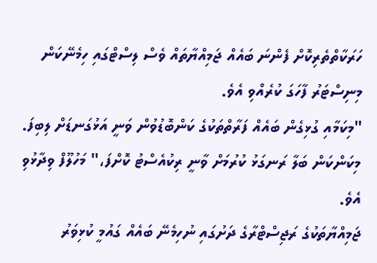ހަރަކާތްތެރިކޮށް ފެންނަ ބައެއް ޖަމިއްޔާތައް ވެސް ލިސްޓްގައި ހިމެނޭކަން މިނިސްޓަރު ފާހަގަ ކުރެއްވި އެވެ.
"މިކަމާއި ގުޅިގެން ބައެއް ފަރާތްތަކުގެ ކަންބޮޑުވުން ވަނީ އަޅުގަނޑަށް ލިބިފަ. މިކަންކަން ބަލާ ރަނގަޅު ކުރުމަށް ވާނީ ރިކުއެސްޓު ކޮށްފަ،" މަހުލޫފް ވިދާޅުވި އެވެ.
ޖަމިއްޔާތަކުގެ ރަޖިސްޓްރާގެ ދަށުގައި ނުހިމެނޭ ބައެއް ގައުމީ ކުޅިވަރު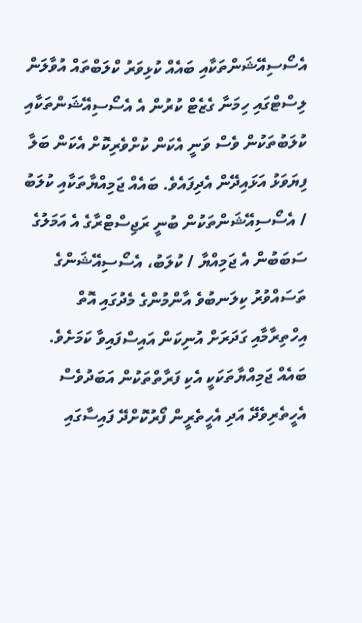އެސޯސިއޭޝަންތަކާއި ބައެއް ކުޅިވަރު ކްލަބްތައް އުވާލަން ލިސްޓްގައި ހިމަނާ ގެޒެޓް ކުރުން އެ އެސޯސިއޭޝަންތަކާއި ކުލަބުތަކުން ވެސް ވަނީ އެކަން ކުށްވެރިކޮށް އެކަން ބަލާ ފިޔަވަޅު އަޅައިދޭން އެދިފައެވެ. ބައެއް ޖަމިއްޔާތަކާއި ކުލަބު / އެސޯސިއޭޝަންތަކުން ބުނީ ރަޖިސްޓްރާގެ އެ އަމަލުގެ ސަބަބުން އެ ޖަމިއްޔާ / ކުލަބު، އެސޯސިއޭޝަންގެ ތަސައްވުރު ކިލަނބުވެ އާންމުންގެ މެދުގައި އޮތް އިހްތިރާމާއި ގަދަރަށް އުނިކަން އައިސްފައިވާ ކަމަށެވެ.
ބައެއް ޖަމިއްޔާތަކަކީ އެކި ފަރާތްތަކުން އަބަދުވެސް އެހީތެރިވެދޭ އަދި އެހީތެރީން ފޯރުކޮށްދޭ ފައިސާގައި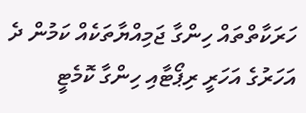ހަރަކާތްތައް ހިންގާ ޖަމިއްޔާތަކެއް ކަމުން ދެ އަހަރުގެ އަހަރީ ރިޕޯޓާއި ހިންގާ ކޮމެޓީ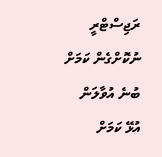ރަޖިސްޓްރީ ނުކޮށްގެން ކަމަށް ބުނެ އުވާލަން އުޅޭ ކަމަށް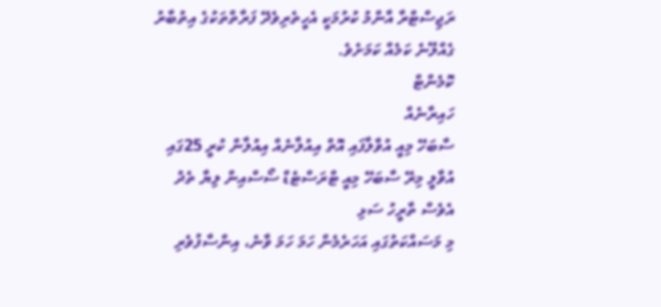ރަޖިސްޓްރާ އާންމު ކުރުމަކީ އެހީތެރިވެދޭ ފަރާތްތަކުގެ އިތުބާރު ގެއްލޭނެ ކަމެއް ކަމަށެވެ.
ކޮމެންޓް
ހައިރާނެއް
ސާބަހޭ މިއީ އުވާލާފައި އޮތް އިއުލާނެއް އިއުލާން ކުރީ 25ގައި އުވާލީ މިރޭ ސާބަހޭ މިއީ ޓްރަސްޓެޑް ސޯސްއިން ލިޔާ ތެދު އެވެސް ތާރީހު ސަޅި
މި މަސައްކަތުގައި އަހަރެމެން ހަމަ ހަމަ ވާނެ، އިންސާފުވެރި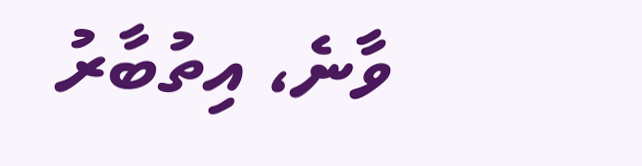ވާނެ، އިތުބާރު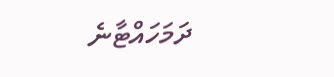ދަމަހައްޓާނެ